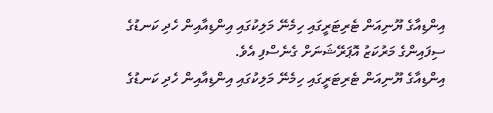އިންޑިއާގެ ޔޫނިއަން ޓެރިޓަރީގައި ހިމެނޭ މަލިކުގައި އިންޑިއާއިން ހެދި ކަނޑުގެ ސިފައިންގެ މަރުކަޒު އޮޕަރޭޝަނަށް ގެނެސްފި އެވެ.
އިންޑިއާގެ ޔޫނިއަން ޓެރިޓަރީގައި ހިމެނޭ މަލިކުގައި އިންޑިއާއިން ހެދި ކަނޑުގެ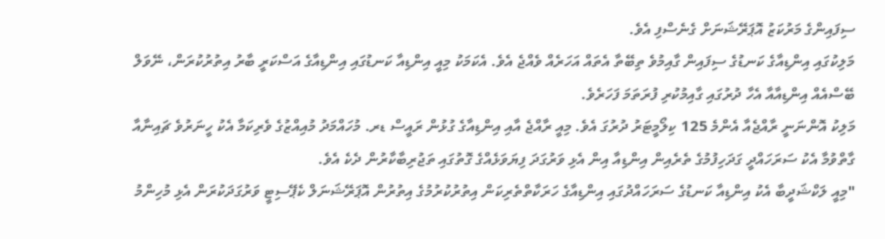ސިފައިންގެ މަރުކަޒު އޮޕަރޭޝަނަށް ގެނެސްފި އެވެ.
މަލިކުގައި އިންޑިއާގެ ކަނޑުގެ ސިފައިން ގާއިމުވެ ތިބޭތާ އެތައް އަހަރެއް ވެއްޖެ އެވެ. އެކަމަކު މިއީ އިންޑިއާ ކަނޑުގައި އިންޑިއާގެ އަސްކަރީ ބާރު އިތުރުކުރަން، ނޭވަލް ބޭސްއެއް އިންޑިއާއާ އެހާ ދުރުގައި ގާއިމުކުރި ފުރަތަމަ ފަހަރެވެ.
މަލިކު އޮންނަނީ ރާއްޖެއާ އެންމެ 125 ކިލޯމީޓަރު ދުރުގަ އެވެ. މިއީ ރާއްޖެ އާއި އިންޑިއާގެ ގުޅުން ރައީސް ޑރ. މުހައްމަދު މުއިއްޒުގެ ވެރިކަމާ އެކު ހީނަރުވެ ޗައިނާއާ ގާތްވުމާ އެކު ސަރަހައްދީ ގަދަހިފުމުގެ ތެރެއިން އިންޑިއާ އިން އެޅި ވަރުގަދަ ފިޔަވަޅެއްގެ ގޮތުގައި ތަޖުރިބާކާރުން ދެކެ އެވެ.
"މިއީ ލަކްޝަދީބާ އެކު އިންޑިއާ ކަނޑުގެ ސަރަހައްދުގައި އިންޑިއާގެ ހަރަކާތްތެރިކަން އިތުރުކުރުމުގެ އިތުރުން އޮޕަރޭޝަނަލް ކެޕޭސިޓީ ވަރުގަދަކުރަން އެޅި މުހިންމު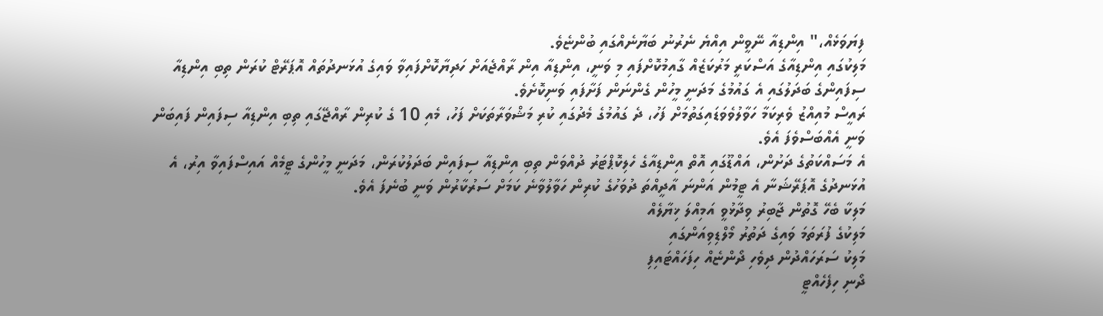ފިޔަވަޅެއް،" އިންޑިއާ ނޭވީން އިއްޔެ ނެރުނު ބަޔާނެއްގައި ބުންޏެވެ.
މަލިކުގައި އިންޑިއާގެ އަސްކަރީ މަރުކަޒެއް ގާއިމުކޮށްފައި މި ވަނީ، އިންޑިއާ އިން ރާއްޖެއަށް ހަދިޔާކޮށްފައިވާ ވައިގެ އުޅަނދުތައް އޮޕަރޭޓް ކުރަން ތިބި އިންޑިއާ ސިފައިންގެ ބަދަލުގައި އެ ގައުމުގެ މަދަނީ މީހުން ގެންނަން ފަށާފައި ވަނިކޮށެވެ.
ރައީސް މުއިއްޒު ވެރިކަމާ ހަވާލުވެވަޑައިގަތުމަށް ފަހު، ދެ ގައުމުގެ މެދުގައި ކުރި މަޝްވަރާތަކަށް ފަހު، މެއި 10 ގެ ކުރިން ރާއްޖޭގައި ތިބި އިންޑިއާ ސިފައިން ފައިބަން ވަނީ އެއްބަސްވެފަ އެވެ.
އެ މަސައްކަތުގެ ދަށުން، އައްޑޫގައި އޮތް އިންޑިއާގެ ހެލިކޮޕްޓަރު ދުއްވަން ތިބި އިންޑިއާ ސިފައިން ބަދަލުކުރަން، މަދަނީ މީހުންގެ ޓީމެއް އައިސްފައިވާ އިރު، އެ އުޅަނދުގެ އޮޕަރޭޝަނާ އެ ޓީމުން އަންނަ އާދީއްތަ ދުވަހުގެ ކުރިން ހަވާލުވާނެ ކަމަށް ސަރުކާރުން ވަނީ ބުނެފަ އެވެ.
މަލިކާ ބެހޭ ގޮތުން ޖާބިރު ވިދާޅުވީ އަމިއްލަ ޚިޔާލެއް
މަލިކުގެ ފުރަތަމަ ވައިގެ ދަތުރު މޯލްޑިވިއަންގައި
މަލިކު ސަރަހައްދުން ދިވެހި ދޯންޏެއް ހިފަހައްޓައިފި
ދޯނި ހިފެހެއްޓީ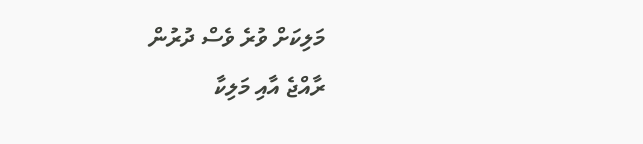މަލިކަށް ވުރެ ވެސް ދުރުން
ރާއްޖެ އާއި މަލިކާ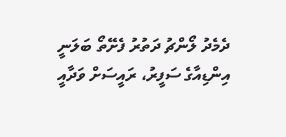ދެމެދު ލޯންޗު ދަތުރު ފެށޭތޯ ބަލަނީ
އިންޑިއާގެ ސަފީރު، ރައީސަށް ވަދާއީ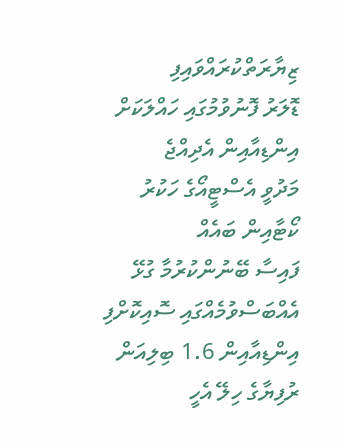ޒިޔާރަތްކުރައްވައިފި
ޑޮލަރު ފޮނުވުމުގައި ހައްލަކަށް އިންޑިއާއިން އެދިއްޖެ
މަދުވީ އެސްޓީއޯގެ ހަކުރު ކޯޓާއިން ބައެއް
ފައިސާ ބޭނުންކުރުމާ ގުޅޭ އެއްބަސްވުމެއްގައި ސޮއިކޮށްފި
އިންޑިއާއިން 1.6 ބިލިއަން ރުފިޔާގެ ހިލޭ އެހީ